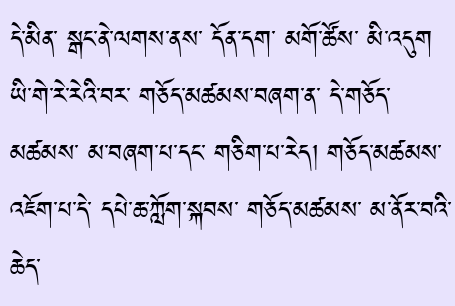དེ་མིན་ སྒང་ནེ་ལགས་ནས་ དོན་དག་ མགོ་ཚོས་ མི་འདུག ཡི་གེ་རེ་རེའི་བར་ གཅོད་མཚམས་བཞག་ན་ དེ་གཅོད་མཚམས་ མ་བཞག་པ་དང་ གཅིག་པ་རེད། གཅོད་མཚམས་ འཇོག་པ་དེ་ དཔེ་ཆ་ཀློག་སྐབས་ གཅོད་མཚམས་ མ་ནོར་བའི་ཆེད་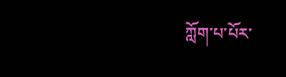ཀློག་པ་པོར་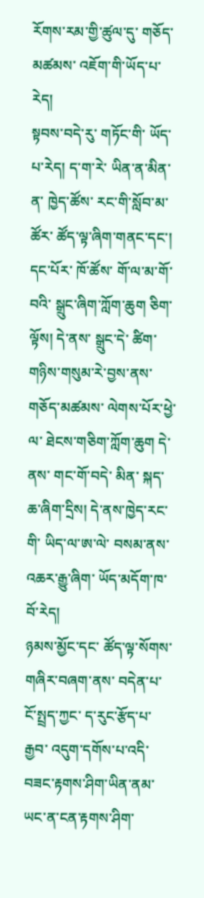རོགས་རམ་གྱི་ཚུལ་དུ་ གཅོད་མཚམས་ འཇོག་གི་ཡོད་པ་རེད།
སྟབས་བདེ་རུ་ གཏོང་གི་ ཡོད་པ་རེད། ད་ག་རེ་ ཡིན་ན་མིན་ན་ ཁྱེད་ཚོས་ རང་གི་སློབ་མ་ཚོར་ ཚོད་ལྟ་ཞིག་གནང་དང་། དང་པོར་ ཁོ་ཚོས་ གོ་ལ་མ་གོ་བའི་ སྒྲུང་ཞིག་ཀློག་ཆུག ཅིག་ལྟོས། དེ་ནས་ སྒྲུང་དེ་ ཚིག་གཉིས་གསུམ་རེ་བྱས་ནས་ གཅོད་མཚམས་ ལེགས་པོར་ཕྱེ་ལ་ ཐེངས་གཅིག་ཀློག་ཆུག དེ་ནས་ གང་གོ་བདེ་ མིན་ སྐད་ཆ་ཞིག་དྲིས། དེ་ནས་ཁྱེད་རང་གི་ ཡིད་ལ་ཨ་ལེ་ བསམ་ནས་ འཆར་རྒྱུ་ཞིག་ ཡོད་མདོག་ཁ་བོ་རེད།
ཉམས་མྱོང་དང་ ཚོད་ལྟ་སོགས་ གཞིར་བཞག་ནས་ བདེན་པ་ངོ་སྤྲད་ཀྱང་ ད་རུང་རྩོད་པ་རྒྱབ་ འདུག་དགོས་པ་འདི་ བཟང་རྟགས་ཤིག་ཡིན་ནམ་ ཡང་ན་ངན་རྟགས་ཤིག་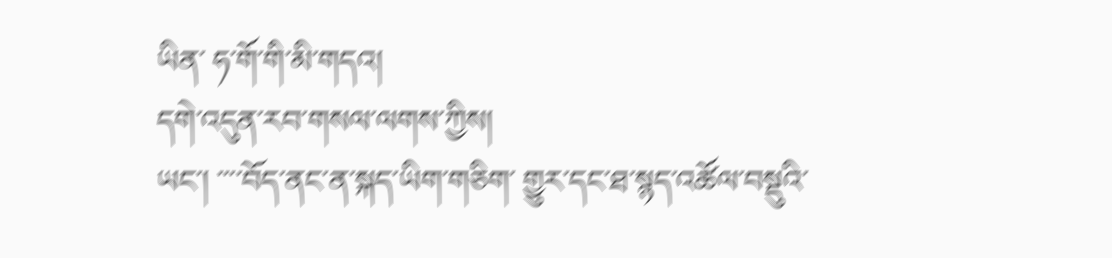ཡིན་ ཧ་གོ་གི་མི་གདའ།
དགེ་འདུན་རབ་གསལ་ལགས་ཀྱིས།
ཡང་། ་་་་བོད་ནང་ན་སྐད་ཡིག་གཅིག་ གྱུར་དང་ཐ་སྙད་འཚོལ་བསྡུའི་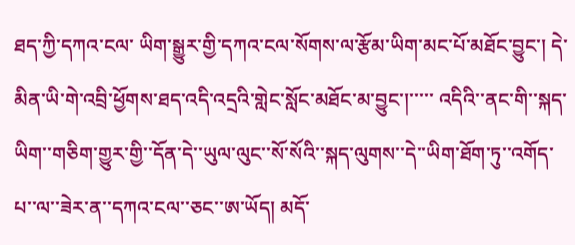ཐད་ཀྱི་དཀའ་ངལ་ ཡིག་སྒྱུར་གྱི་དཀའ་ངལ་སོགས་ལ་རྩོམ་ཡིག་མང་པོ་མཐོང་བྱུང་། དེ་མིན་ཡི་གེ་འབྲི་ཕྱོགས་ཐད་འདི་འདྲའི་གླེང་སློང་མཐོང་མ་བྱུང་།་་་་་ འདིའི་་ནང་གི་་སྐད་ཡིག་་གཅིག་གྱུར་གྱི་་དོན་དེ་་ཡུལ་ལུང་་སོ་སོའི་་སྐད་ལུགས་་དེ་་ཡིག་ཐོག་ཏུ་་འགོད་པ་་ལ་་ཟེར་ན་་དཀའ་ངལ་་ཅང་་ཨ་ཡོད། མདོ་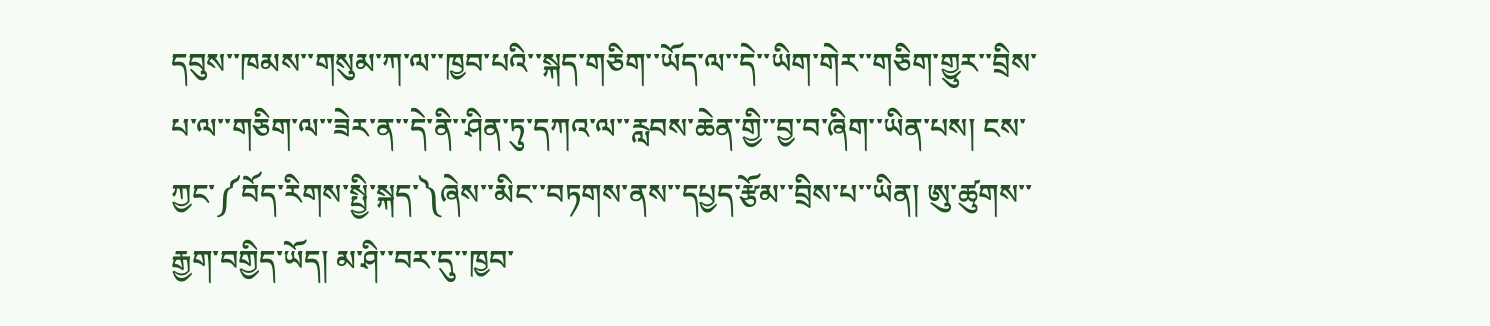དབུས་་ཁམས་་གསུམ་ཀ་ལ་་ཁྱབ་པའི་་སྐད་གཅིག་་ཡོད་ལ་་དེ་་ཡིག་གེར་་གཅིག་གྱུར་་བྲིས་པ་ལ་་གཅིག་ལ་་ཟེར་ན་་དེ་ནི་་ཤིན་ཏུ་དཀའ་ལ་་རླབས་ཆེན་གྱི་་བྱ་བ་ཞིག་་ཡིན་པས། ངས་ཀྱང་༼བོད་རིགས་སྤྱི་སྐད་༽ཞེས་་མིང་་བཏགས་ནས་་དཔྱད་རྩོམ་་བྲིས་པ་་ཡིན། ཨུ་ཚུགས་་རྒྱག་བགྱིད་ཡོད། མ་ཤི་་བར་དུ་་ཁྱབ་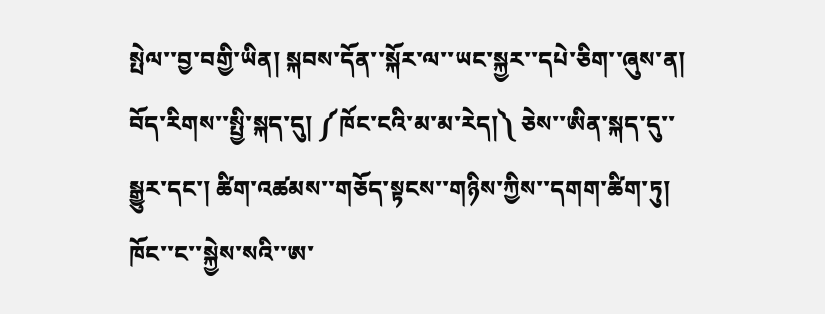སྤེལ་་བྱ་བགྱི་ཡིན། སྐབས་དོན་་སྐོར་ལ་་ཡང་སྐྱར་་དཔེ་ཅིག་་ཞུས་ན། བོད་རིགས་་སྤྱི་སྐད་དུ། ༼ཁོང་ངའི་མ་མ་རེད།༽ ཅེས་་ཨིན་སྐད་དུ་་སྒྱུར་དང་། ཚིག་འཚམས་་གཅོད་སྟངས་་གཉིས་ཀྱིས་་དགག་ཚིག་ཏུ། ཁོང་་ང་་སྐྱེས་སའི་་ཨ་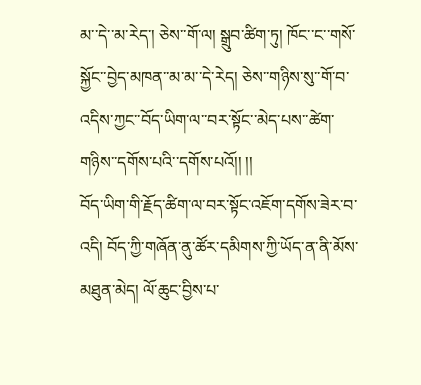མ་་དེ་་མ་རེད་། ཅེས་་གོ་ལ། སྒྲུབ་ཚིག་ཏུ། ཁོང་་ང་་གསོ་སྐྱོང་་བྱེད་མཁན་་མ་མ་་དེ་རེད། ཅེས་་གཉིས་སུ་་གོ་བ་འདིས་ཀྱང་་བོད་ཡིག་ལ་་བར་སྟོང་་མེད་པས་་ཚེག་གཉིས་་དགོས་པའི་་དགོས་པའོ།། །།
བོད་ཡིག་གི་རྗོད་ཚིག་ལ་བར་སྟོང་འཇོག་དགོས་ཟེར་བ་འདི། བོད་ཀྱི་གཞོན་ནུ་ཚོར་དམིགས་ཀྱི་ཡོད་ན་ནི་མོས་མཐུན་མེད། ལོ་ཆུང་བྱིས་པ་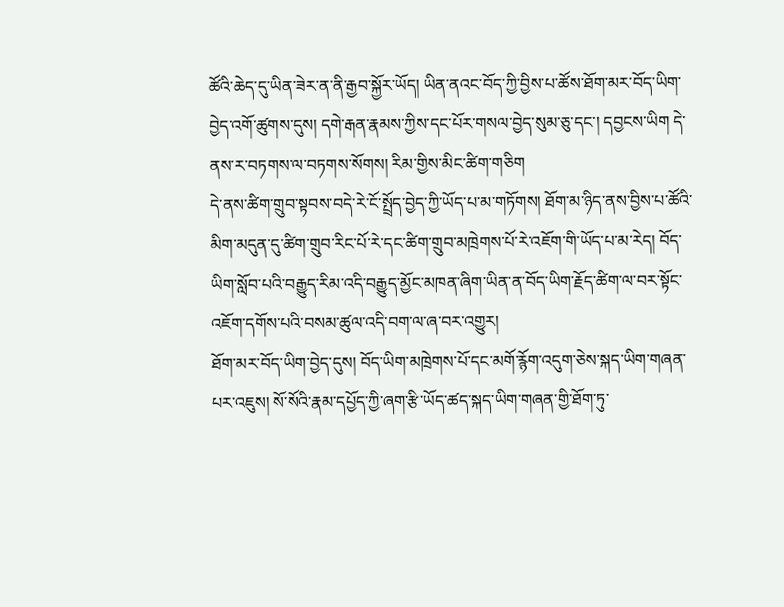ཚོའི་ཆེད་དུ་ཡིན་ཟེར་ན་ནི་རྒྱབ་སྐྱོར་ཡོད། ཡིན་ནའང་བོད་ཀྱི་བྱིས་པ་ཚོས་ཐོག་མར་བོད་ཡིག་བྱེད་འགོ་ཚུགས་དུས། དགེ་རྒན་རྣམས་ཀྱིས་དང་པོར་གསལ་བྱེད་སུམ་ཅུ་དང་། དབྱངས་ཡིག དེ་ནས་ར་བཏགས་ལ་བཏགས་སོགས། རིམ་གྱིས་མིང་ཚིག་གཅིག
དེ་ནས་ཚིག་གྲུབ་སྟབས་བདེ་རེ་ངོ་སྤྲོད་བྱེད་ཀྱི་ཡོད་པ་མ་གཏོགས། ཐོག་མ་ཉིད་ནས་བྱིས་པ་ཚོའི་མིག་མདུན་དུ་ཚིག་གྲུབ་རིང་པོ་རེ་དང་ཚིག་གྲུབ་མཁྲེགས་པོ་རེ་འཇོག་གི་ཡོད་པ་མ་རེད། བོད་ཡིག་སློབ་པའི་བརྒྱུད་རིམ་འདི་བརྒྱུད་མྱོང་མཁན་ཞིག་ཡིན་ན་བོད་ཡིག་རྗོད་ཚིག་ལ་བར་སྟོང་འཇོག་དགོས་པའི་བསམ་ཚུལ་འདི་བག་ལ་ཞ་བར་འགྱུར།
ཐོག་མར་བོད་ཡིག་བྱེད་དུས། བོད་ཡིག་མཁྲེགས་པོ་དང་མགོ་རྙོག་འདུག་ཅེས་སྐད་ཡིག་གཞན་པར་འཇུས། སོ་སོའི་རྣམ་དཔྱོད་ཀྱི་ཞག་རྩི་ཡོད་ཚད་སྐད་ཡིག་གཞན་གྱི་ཐོག་ཏུ་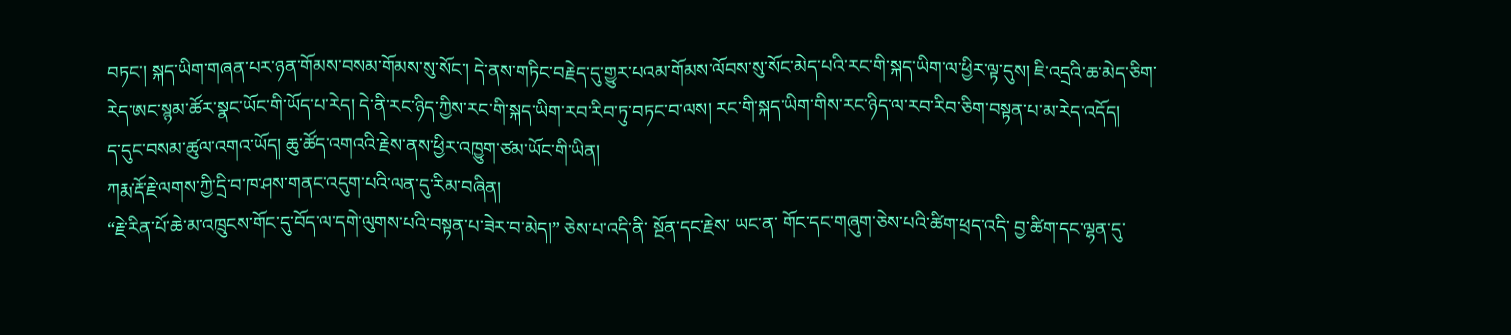བཏང་། སྐད་ཡིག་གཞན་པར་ཉན་གོམས་བསམ་གོམས་སུ་སོང་། དེ་ནས་གཏིང་བརྗེད་དུ་གྱུར་པའམ་གོམས་ལོབས་སུ་སོང་མེད་པའི་རང་གི་སྐད་ཡིག་ལ་ཕྱིར་ལྟ་དུས། ཇི་འདྲའི་ཆ་མེད་ཅིག་རེད་ཨང་སྙམ་ཚོར་སྣང་ཡོང་གི་ཡོད་པ་རེད། དེ་ནི་རང་ཉིད་ཀྱིས་རང་གི་སྐད་ཡིག་རབ་རིབ་ཏུ་བཏང་བ་ལས། རང་གི་སྐད་ཡིག་གིས་རང་ཉིད་ལ་རབ་རིབ་ཅིག་བསྟན་པ་མ་རེད་འདོད།
ད་དུང་བསམ་ཚུལ་འགའ་ཡོད། ཆུ་ཚོད་འགའའི་རྗེས་ནས་ཕྱིར་འཁྱུག་ཙམ་ཡོང་གི་ཡིན།
ཀརྨ་རྡོ་རྗེ་ལགས་ཀྱི་དྲི་བ་ཁ་ཤས་གནང་འདུག་པའི་ལན་དུ་རིམ་བཞིན།
“རྗེ་རིན་པོ་ཆེ་མ་འཁྲུངས་གོང་དུ་བོད་ལ་དགེ་ལུགས་པའི་བསྟན་པ་ཟེར་བ་མེད།” ཅེས་པ་འདི་ནི་ སྔོན་དང་རྗེས་ ཡང་ན་ གོང་དང་གཞུག་ཅེས་པའི་ཚིག་ཕྲད་འདི་ བྱ་ཚིག་དང་ལྷན་དུ་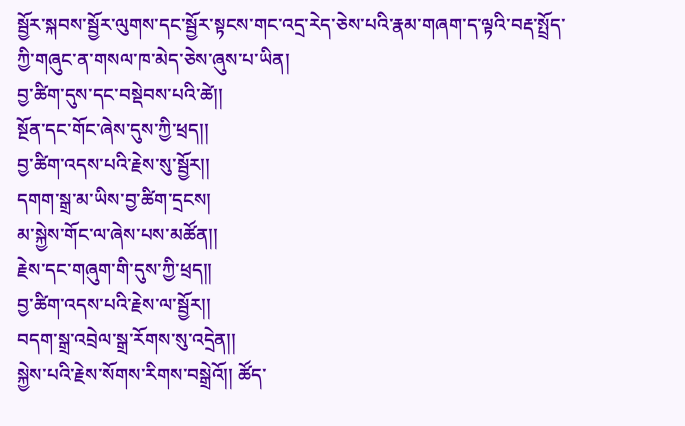སྦྱོར་སྐབས་སྦྱོར་ལུགས་དང་སྦྱོར་སྟངས་གང་འདྲ་རེད་ཅེས་པའི་རྣམ་གཞག་ད་ལྟའི་བརྡ་སྤྲོད་ཀྱི་གཞུང་ན་གསལ་ཁ་མེད་ཅེས་ཞུས་པ་ཡིན།
བྱ་ཚིག་དུས་དང་བསྡེབས་པའི་ཚེ།།
སྔོན་དང་གོང་ཞེས་དུས་ཀྱི་ཕྲད།།
བྱ་ཚིག་འདས་པའི་རྗེས་སུ་སྦྱོར།།
དགག་སྒྲ་མ་ཡིས་བྱ་ཚིག་དྲངས།
མ་སྐྱེས་གོང་ལ་ཞེས་པས་མཚོན།།
རྗེས་དང་གཞུག་གི་དུས་ཀྱི་ཕྲད།།
བྱ་ཚིག་འདས་པའི་རྗེས་ལ་སྦྱོར།།
བདག་སྒྲ་འབྲེལ་སྒྲ་རོགས་སུ་འདྲེན།།
སྐྱེས་པའི་རྗེས་སོགས་རིགས་བསྒྲེའོ།། ཚོད་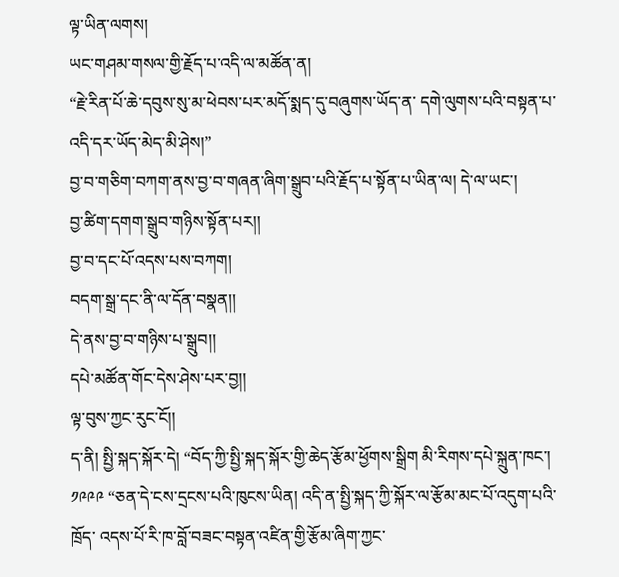ལྟ་ཡིན་ལགས།
ཡང་གཤམ་གསལ་གྱི་རྗོད་པ་འདི་ལ་མཚོན་ན།
“རྗེ་རིན་པོ་ཆེ་དབུས་སུ་མ་ཕེབས་པར་མདོ་སྨད་དུ་བཞུགས་ཡོད་ན་ དགེ་ལུགས་པའི་བསྟན་པ་འདི་དར་ཡོད་མེད་མི་ཤེས།”
བྱ་བ་གཅིག་བཀག་ནས་བྱ་བ་གཞན་ཞིག་སྒྲུབ་པའི་རྗོད་པ་སྟོན་པ་ཡིན་ལ། དེ་ལ་ཡང་།
བྱ་ཚིག་དགག་སྒྲུབ་གཉིས་སྟོན་པར།།
བྱ་བ་དང་པོ་འདས་པས་བཀག།
བདག་སྒྲ་དང་ནི་ལ་དོན་བསྣན།།
དེ་ནས་བྱ་བ་གཉིས་པ་སྒྲུབ།།
དཔེ་མཚོན་གོང་དེས་ཤེས་པར་བྱ།།
ལྟ་བུས་ཀྱང་རུང་ངོ།།
ད་ནི། སྤྱི་སྐད་སྐོར་དེ། “བོད་ཀྱི་སྤྱི་སྐད་སྐོར་གྱི་ཆེད་རྩོམ་ཕྱོགས་སྒྲིག མི་རིགས་དཔེ་སྐྲུན་ཁང་། ༡༩༩༩ “ཅན་དེ་ངས་དྲངས་པའི་ཁུངས་ཡིན། འདི་ན་སྤྱི་སྐད་ཀྱི་སྐོར་ལ་རྩོམ་མང་པོ་འདུག་པའི་ཁྲོད་ འདས་པོ་རི་ཁ་བློ་བཟང་བསྟན་འཛིན་གྱི་རྩོམ་ཞིག་ཀྱང་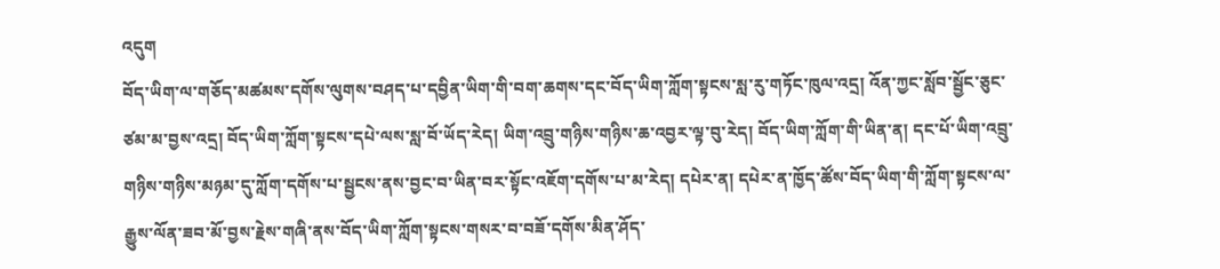འདུག
བོད་ཡིག་ལ་གཅོད་མཚམས་དགོས་ལུགས་བཤད་པ་དབྱིན་ཡིག་གི་བག་ཆགས་དང་བོད་ཡིག་ཀློག་སྟངས་སླ་རུ་གཏོང་ཁུལ་འདྲ། འོན་ཀྱང་སློབ་སྦྱོང་ཅུང་ཙམ་མ་བྱས་འདྲ། བོད་ཡིག་ཀློག་སྟངས་དཔེ་ལས་སླ་བོ་ཡོད་རེད། ཡིག་འབྲུ་གཉིས་གཉིས་ཆ་འབྱར་ལྟ་བུ་རེད། བོད་ཡིག་ཀློག་གི་ཡིན་ན། དང་པོ་ཡིག་འབྲུ་གཉིས་གཉིས་མཉམ་དུ་ཀློག་དགོས་པ་སྦྱངས་ནས་བྱང་བ་ཡིན་བར་སྟོང་འཇོག་དགོས་པ་མ་རེད། དཔེར་ན། དཔེར་ན་ཁྱོད་ཚོས་བོད་ཡིག་གི་ཀློག་སྟངས་ལ་རྒྱུས་ལོན་ཟབ་མོ་བྱས་རྗེས་གཞི་ནས་བོད་ཡིག་ཀློག་སྟངས་གསར་བ་བཟོ་དགོས་མིན་ཤོད་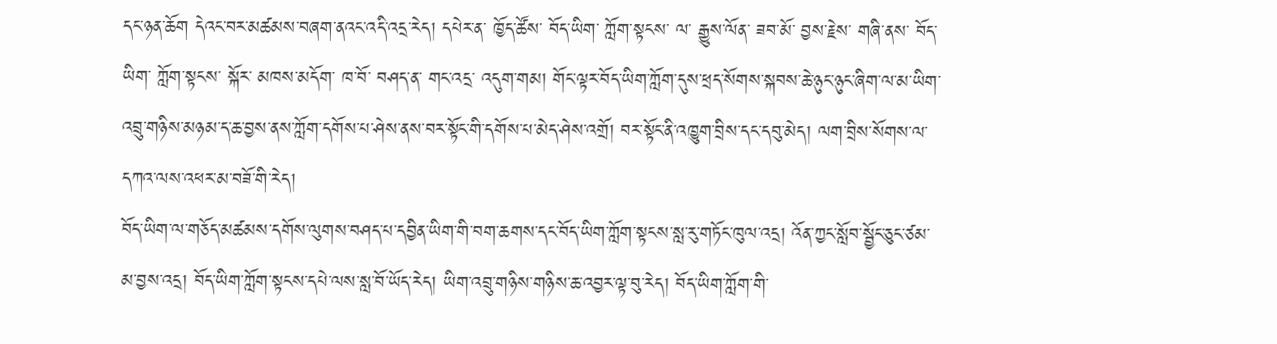དང་ཉན་ཆོག དེའང་བར་མཚམས་བཞག་ནའང་འདི་འདྲ་རེད། དཔེར་ན་ ཁྱོད་ཚོས་ བོད་ཡིག་ ཀློག་སྟངས་ ལ་ རྒྱུས་ལོན་ ཟབ་མོ་ བྱས་རྗེས་ གཞི་ནས་ བོད་ཡིག་ ཀློག་སྟངས་ སྐོར་ མཁས་མདོག་ ཁ་བོ་ བཤད་ན་ གང་འདྲ་ འདུག་གམ། གོང་ལྟར་བོད་ཡིག་ཀློག་དུས་ཕྲད་སོགས་སྐབས་ཆེ་ཉུང་ཉུང་ཞིག་ལ་མ་ཡིག་འབྲུ་གཉིས་མཉམ་ད་ཆ་བྱས་ནས་ཀློག་དགོས་པ་ཤེས་ནས་བར་སྟོང་གི་དགོས་པ་མེད་ཤེས་འགྲོ། བར་སྟོང་ནི་འཁྱུག་བྲིས་དང་དབུ་མེད། ལག་བྲིས་སོགས་ལ་དཀའ་ལས་འཕར་མ་བཟོ་གི་རེད།
བོད་ཡིག་ལ་གཅོད་མཚམས་དགོས་ལུགས་བཤད་པ་དབྱིན་ཡིག་གི་བག་ཆགས་དང་བོད་ཡིག་ཀློག་སྟངས་སླ་རུ་གཏོང་ཁུལ་འདྲ། འོན་ཀྱང་སློབ་སྦྱོང་ཅུང་ཙམ་མ་བྱས་འདྲ། བོད་ཡིག་ཀློག་སྟངས་དཔེ་ལས་སླ་བོ་ཡོད་རེད། ཡིག་འབྲུ་གཉིས་གཉིས་ཆ་འབྱར་ལྟ་བུ་རེད། བོད་ཡིག་ཀློག་གི་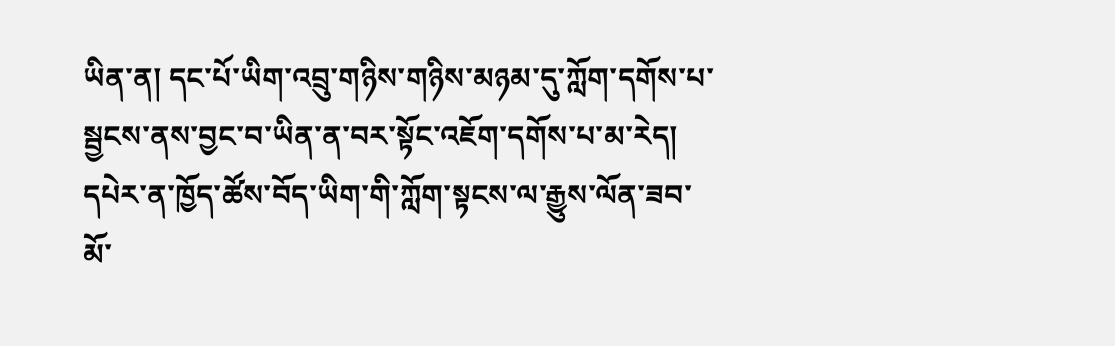ཡིན་ན། དང་པོ་ཡིག་འབྲུ་གཉིས་གཉིས་མཉམ་དུ་ཀློག་དགོས་པ་སྦྱངས་ནས་བྱང་བ་ཡིན་ན་བར་སྟོང་འཇོག་དགོས་པ་མ་རེད། དཔེར་ན་ཁྱོད་ཚོས་བོད་ཡིག་གི་ཀློག་སྟངས་ལ་རྒྱུས་ལོན་ཟབ་མོ་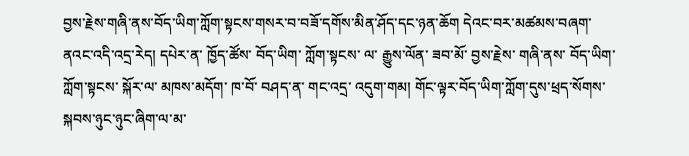བྱས་རྗེས་གཞི་ནས་བོད་ཡིག་ཀློག་སྟངས་གསར་བ་བཟོ་དགོས་མིན་ཤོད་དང་ཉན་ཆོག དེའང་བར་མཚམས་བཞག་ནའང་འདི་འདྲ་རེད། དཔེར་ན་ ཁྱོད་ཚོས་ བོད་ཡིག་ ཀློག་སྟངས་ ལ་ རྒྱུས་ལོན་ ཟབ་མོ་ བྱས་རྗེས་ གཞི་ནས་ བོད་ཡིག་ ཀློག་སྟངས་ སྐོར་ལ་ མཁས་མདོག་ ཁ་བོ་ བཤད་ན་ གང་འདྲ་ འདུག་གམ། གོང་ལྟར་བོད་ཡིག་ཀློག་དུས་ཕྲད་སོགས་སྐབས་ཉུང་ཉུང་ཞིག་ལ་མ་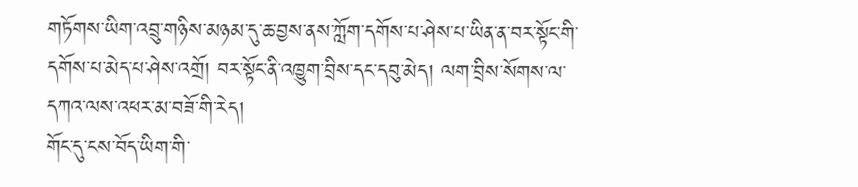གཏོགས་ཡིག་འབྲུ་གཉིས་མཉམ་དུ་ཆ་བྱས་ནས་ཀློག་དགོས་པ་ཤེས་པ་ཡིན་ན་བར་སྟོང་གི་དགོས་པ་མེད་པ་ཤེས་འགྲོ། བར་སྟོང་ནི་འཁྱུག་བྲིས་དང་དབུ་མེད། ལག་བྲིས་སོགས་ལ་དཀའ་ལས་འཕར་མ་བཟོ་གི་རེད།
གོང་དུ་ངས་བོད་ཡིག་གི་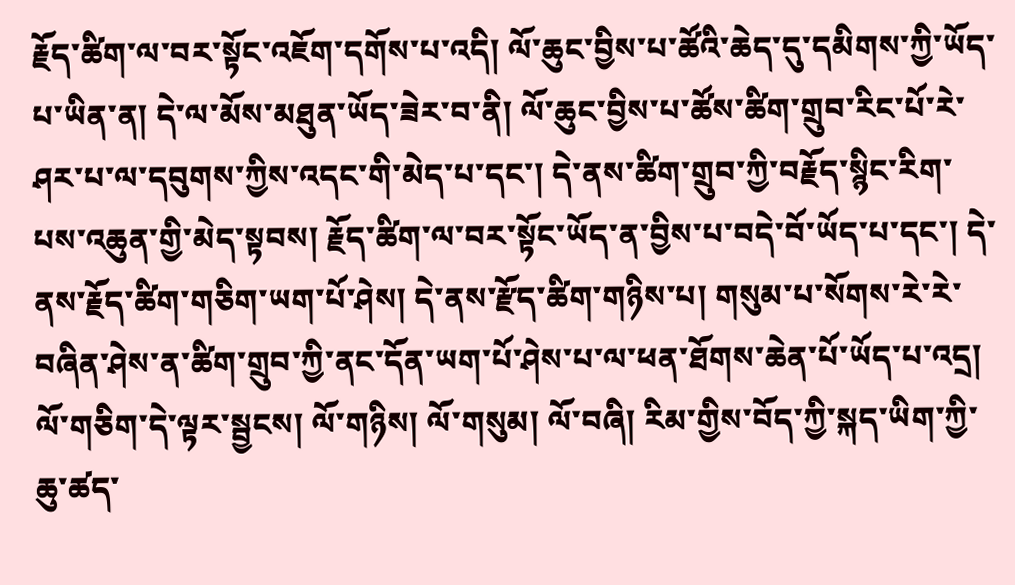རྗོད་ཚིག་ལ་བར་སྟོང་འཇོག་དགོས་པ་འདི། ལོ་ཆུང་བྱིས་པ་ཚོའི་ཆེད་དུ་དམིགས་ཀྱི་ཡོད་པ་ཡིན་ན། དེ་ལ་མོས་མཐུན་ཡོད་ཟེར་བ་ནི། ལོ་ཆུང་བྱིས་པ་ཚོས་ཚིག་གྲུབ་རིང་པོ་རེ་ཤར་པ་ལ་དབུགས་ཀྱིས་འདང་གི་མེད་པ་དང་། དེ་ནས་ཚིག་གྲུབ་ཀྱི་བརྗོད་སྙིང་རིག་པས་འཆུན་གྱི་མེད་སྟབས། རྗོད་ཚིག་ལ་བར་སྟོང་ཡོད་ན་བྱིས་པ་བདེ་བོ་ཡོད་པ་དང་། དེ་ནས་རྗོད་ཚིག་གཅིག་ཡག་པོ་ཤེས། དེ་ནས་རྫོད་ཚིག་གཉིས་པ། གསུམ་པ་སོགས་རེ་རེ་བཞིན་ཤེས་ན་ཚིག་གྲུབ་ཀྱི་ནང་དོན་ཡག་པོ་ཤེས་པ་ལ་ཕན་ཐོགས་ཆེན་པོ་ཡོད་པ་འདྲ། ལོ་གཅིག་དེ་ལྟར་སྦྱངས། ལོ་གཉིས། ལོ་གསུམ། ལོ་བཞི། རིམ་གྱིས་བོད་ཀྱི་སྐད་ཡིག་ཀྱི་ཆུ་ཚད་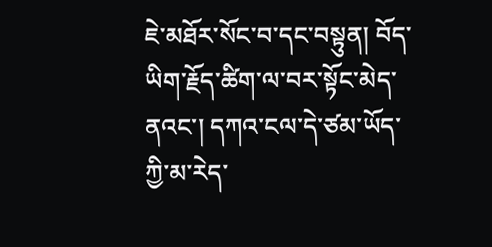ཇེ་མཐོར་སོང་བ་དང་བསྟུན། བོད་ཡིག་རྗོད་ཚིག་ལ་བར་སྟོང་མེད་ནའང་། དཀའ་ངལ་དེ་ཙམ་ཡོད་ཀྱི་མ་རེད་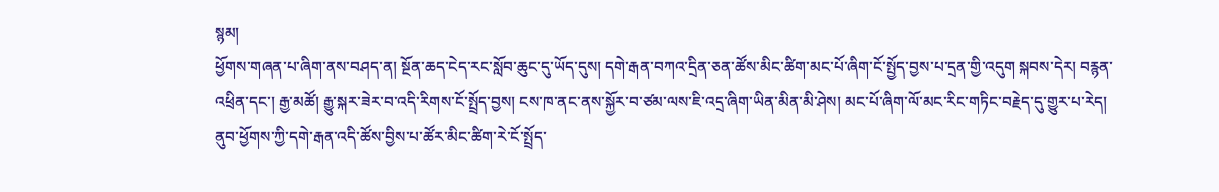སྙམ།
ཕྱོགས་གཞན་པ་ཞིག་ནས་བཤད་ན། སྔོན་ཆད་ངེད་རང་སློབ་ཆུང་དུ་ཡོད་དུས། དགེ་རྒན་བཀའ་དྲིན་ཅན་ཚོས་མིང་ཚིག་མང་པོ་ཞིག་ངོ་སྤྱོད་བྱས་པ་དྲན་གྱི་འདུག སྐབས་དེར། བརྙན་འཕྲིན་དང་། རྒྱ་མཚོ། རྒྱུ་སྐར་ཟེར་བ་འདི་རིགས་ངོ་སྤྲོད་བྱས། ངས་ཁ་ནང་ནས་སྐྱོར་བ་ཙམ་ལས་ཇི་འདྲ་ཞིག་ཡིན་མིན་མི་ཤེས། མང་པོ་ཞིག་ལོ་མང་རིང་གཏིང་བརྗེད་དུ་གྱུར་པ་རེད། ནུབ་ཕྱོགས་ཀྱི་དགེ་རྒན་འདི་ཚོས་བྱིས་པ་ཚོར་མིང་ཚིག་རེ་ངོ་སྤྲོད་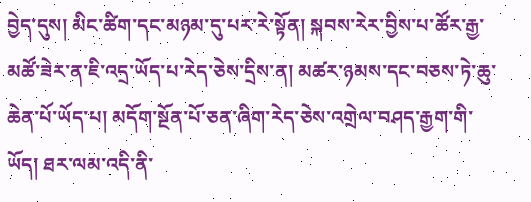བྱེད་དུས། མིང་ཚིག་དང་མཉམ་དུ་པར་རེ་སྟོན། སྐབས་རེར་བྱིས་པ་ཚོར་རྒྱ་མཚོ་ཟེར་ན་ཇི་འདྲ་ཡོད་པ་རེད་ཅེས་དྲིས་ན། མཚར་ཉམས་དང་བཅས་ཏེ་ཆུ་ཆེན་པོ་ཡོད་པ། མདོག་སྔོན་པོ་ཅན་ཞིག་རེད་ཅེས་འགྲེལ་བཤད་རྒྱག་གི་ཡོད། ཐར་ལམ་འདི་ནི་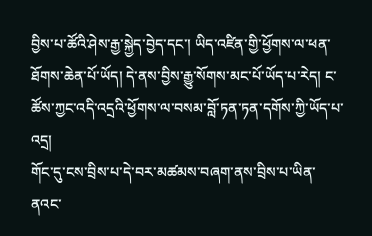བྱིས་པ་ཚོའི་ཤེས་རྒྱ་སྐྱེད་བྱེད་དང་། ཡིད་འཛིན་གྱི་ཕྱོགས་ལ་ཕན་ཐོགས་ཆེན་པོ་ཡོད། དེ་ནས་བྱིས་རྒྱུ་སོགས་མང་པོ་ཡོད་པ་རེད། ང་ཚོས་ཀྱང་འདི་འདྲའི་ཕྱོགས་ལ་བསམ་བློ་ཏན་ཏན་དགོས་ཀྱི་ཡོད་པ་འདྲ།
གོང་དུ་ངས་བྲིས་པ་དེ་བར་མཚམས་བཞག་ནས་བྲིས་པ་ཡིན་ནའང་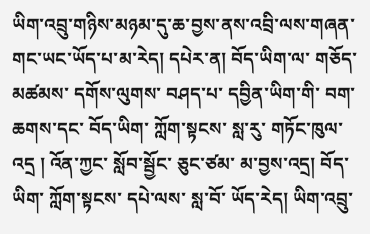ཡིག་འབྲུ་གཉིས་མཉམ་དུ་ཆ་བྱས་ནས་འབྲི་ལས་གཞན་གང་ཡང་ཡོད་པ་མ་རེད། དཔེར་ན། བོད་ཡིག་ལ་ གཅོད་མཚམས་ དགོས་ལུགས་ བཤད་པ་ དབྱིན་ཡིག་གི་ བག་ཆགས་དང་ བོད་ཡིག་ ཀློག་སྟངས་ སླ་རུ་ གཏོང་ཁུལ་འདྲ ། འོན་ཀྱང་ སློབ་སྦྱོང་ ཅུང་ཙམ་ མ་བྱས་འདྲ། བོད་ཡིག་ ཀློག་སྟངས་ དཔེ་ལས་ སླ་བོ་ ཡོད་རེད། ཡིག་འབྲུ་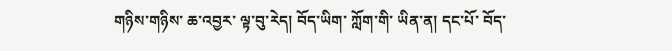གཉིས་གཉིས་ ཆ་འབྱར་ ལྟ་བུ་རེད། བོད་ཡིག་ ཀློག་གི་ ཡིན་ན། དང་པོ་ བོད་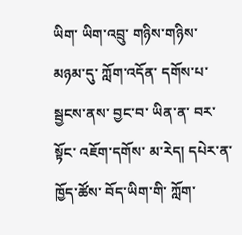ཡིག་ ཡིག་འབྲུ་ གཉིས་གཉིས་ མཉམ་དུ་ ཀློག་འདོན་ དགོས་པ་ སྦྱངས་ནས་ བྱང་བ་ ཡིན་ན་ བར་སྟོང་ འཇོག་དགོས་ མ་རེད། དཔེར་ན་ ཁྱོད་ཚོས་ བོད་ཡིག་གི་ ཀློག་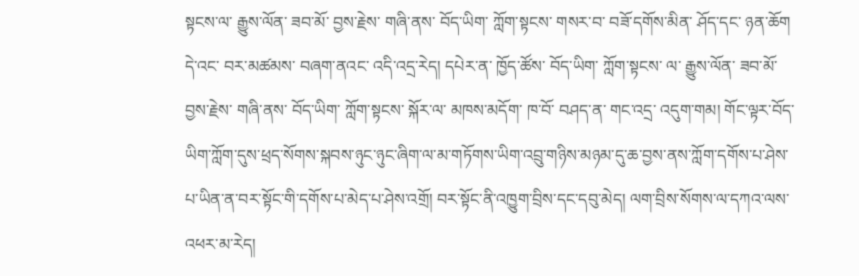སྟངས་ལ་ རྒྱུས་ལོན་ ཟབ་མོ་ བྱས་རྗེས་ གཞི་ནས་ བོད་ཡིག་ ཀློག་སྟངས་ གསར་བ་ བཟོ་དགོས་མིན་ ཤོད་དང་ ཉན་ཆོག དེ་འང་ བར་མཚམས་ བཞག་ནའང་ འདི་འདྲ་རེད། དཔེར་ན་ ཁྱོད་ཚོས་ བོད་ཡིག་ ཀློག་སྟངས་ ལ་ རྒྱུས་ལོན་ ཟབ་མོ་ བྱས་རྗེས་ གཞི་ནས་ བོད་ཡིག་ ཀློག་སྟངས་ སྐོར་ལ་ མཁས་མདོག་ ཁ་བོ་ བཤད་ན་ གང་འདྲ་ འདུག་གམ། གོང་ལྟར་བོད་ཡིག་ཀློག་དུས་ཕྲད་སོགས་སྐབས་ཉུང་ཉུང་ཞིག་ལ་མ་གཏོགས་ཡིག་འབྲུ་གཉིས་མཉམ་དུ་ཆ་བྱས་ནས་ཀློག་དགོས་པ་ཤེས་པ་ཡིན་ན་བར་སྟོང་གི་དགོས་པ་མེད་པ་ཤེས་འགྲོ། བར་སྟོང་ནི་འཁྱུག་བྲིས་དང་དབུ་མེད། ལག་བྲིས་སོགས་ལ་དཀའ་ལས་འཕར་མ་རེད།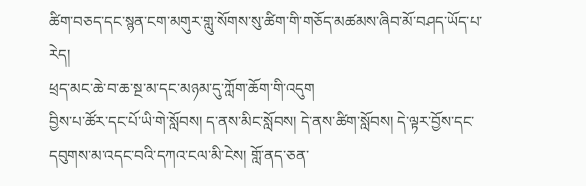ཚིག་བཅད་དང་སྙན་ངག་མགུར་གླུ་སོགས་སུ་ཚིག་གི་གཅོད་མཚམས་ཞིབ་མོ་བཤད་ཡོད་པ་རེད།
ཕྲད་མང་ཆེ་བ་ཆ་སྔ་མ་དང་མཉམ་དུ་ཀློག་ཆོག་གི་འདུག
བྱིས་པ་ཚོར་དང་པོ་ཡི་གེ་སློབས། ད་ནས་མིང་སློབས། དེ་ནས་ཚིག་སློབས། དེ་ལྟར་བྱོས་དང་དབུགས་མ་འདང་བའི་དཀའ་ངལ་མི་ངེས། གློ་ནད་ཅན་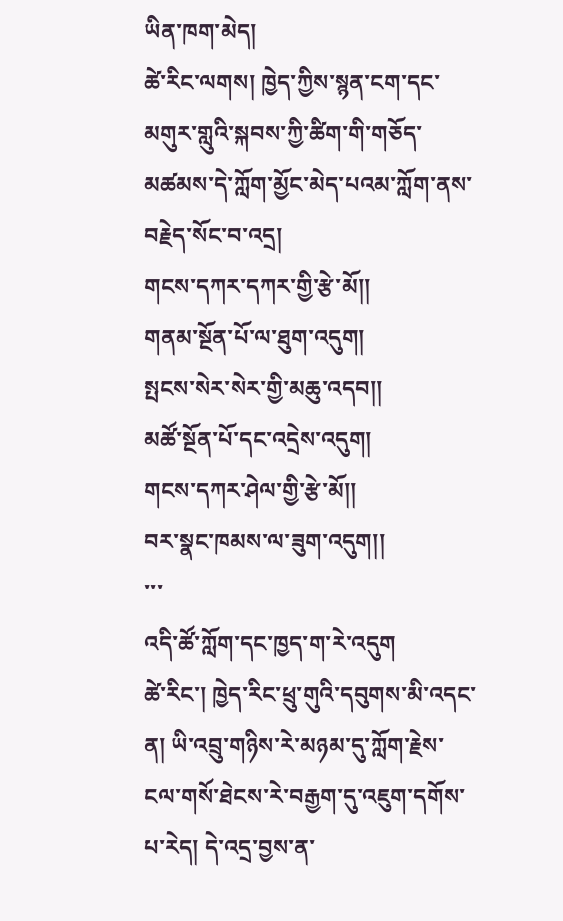ཡིན་ཁག་མེད།
ཚེ་རིང་ལགས། ཁྱེད་ཀྱིས་སྙན་ངག་དང་མགུར་གླུའི་སྐབས་ཀྱི་ཚིག་གི་གཅོད་མཚམས་དེ་ཀློག་མྱོང་མེད་པའམ་ཀློག་ནས་བརྗེད་སོང་བ་འདྲ།
གངས་དཀར་དཀར་གྱི་རྩེ་མོ།།
གནམ་སྔོན་པོ་ལ་ཐུག་འདུག།
སྤངས་སེར་སེར་གྱི་མཆུ་འདབ།།
མཚོ་སྔོན་པོ་དང་འདྲེས་འདུག།
གངས་དཀར་ཤེལ་གྱི་རྩེ་མོ།།
བར་སྣང་ཁམས་ལ་ཟུག་འདུག།།
་་་
འདི་ཚོ་ཀློག་དང་ཁྱད་ག་རེ་འདུག
ཚེ་རིང་། ཁྱེད་རིང་ཕྲུ་གུའི་དབུགས་མི་འདང་ན། ཡི་འབྲུ་གཉིས་རེ་མཉམ་དུ་ཀློག་རྗེས་ངལ་གསོ་ཐེངས་རེ་བརྒྱག་དུ་འཇུག་དགོས་པ་རེད། དེ་འདྲ་བྱས་ན་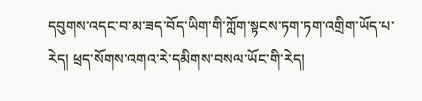དབུགས་འདང་བ་མ་ཟད་བོད་ཡིག་གི་ཀློག་སྟངས་ཏག་ཏག་འགྲིག་ཡོད་པ་རེད། ཕྲད་སོགས་འགའ་རེ་དམིགས་བསལ་ཡོང་གི་རེད།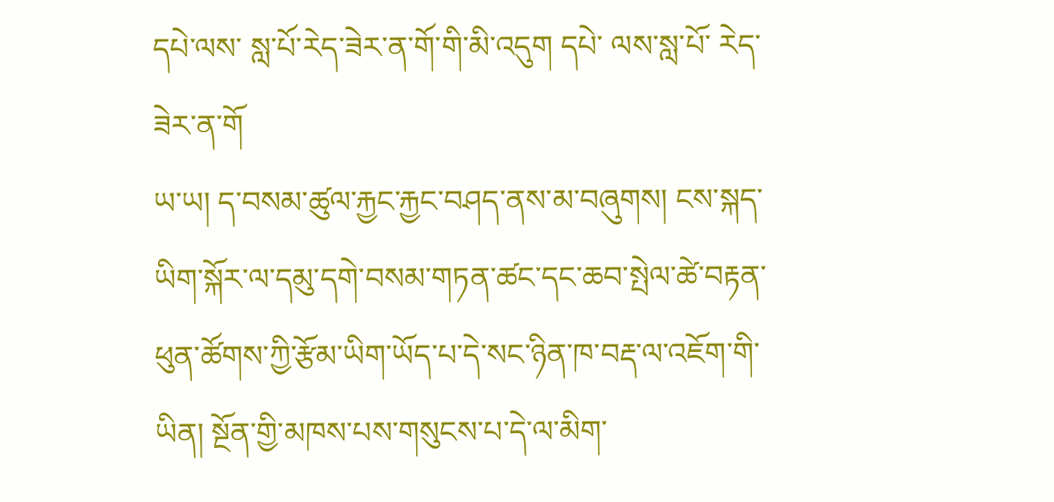དཔེ་ལས་ སླ་པོ་རེད་ཟེར་ན་གོ་གི་མི་འདུག དཔེ་ ལས་སླ་པོ་ རེད་ཟེར་ན་གོ
ཡ་ཡ། ད་བསམ་ཚུལ་རྐྱང་རྐྱང་བཤད་ནས་མ་བཞུགས། ངས་སྐད་ཡིག་སྐོར་ལ་དམུ་དགེ་བསམ་གཏན་ཚང་དང་ཆབ་སྤེལ་ཚེ་བརྟན་ཕུན་ཚོགས་ཀྱི་རྩོམ་ཡིག་ཡོད་པ་དེ་སང་ཉིན་ཁ་བརྡ་ལ་འཇོག་གི་ཡིན། སྔོན་གྱི་མཁས་པས་གསུངས་པ་དེ་ལ་མིག་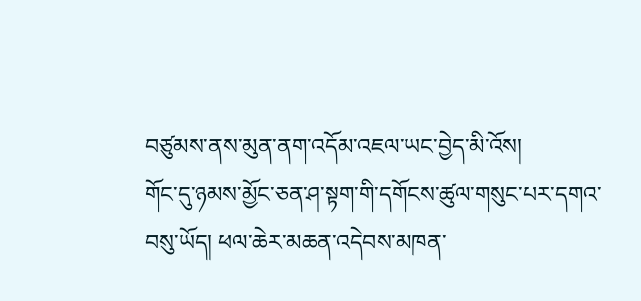བཙུམས་ནས་མུན་ནག་འདོམ་འཇལ་ཡང་བྱེད་མི་འོས།
གོང་དུ་ཉམས་མྱོང་ཅན་ཤ་སྟག་གི་དགོངས་ཚུལ་གསུང་པར་དགའ་བསུ་ཡོད། ཕལ་ཆེར་མཆན་འདེབས་མཁན་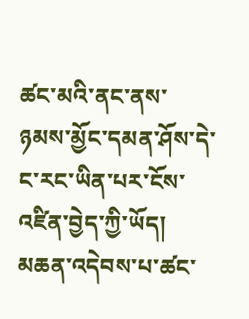ཚང་མའི་ནང་ནས་ཉམས་མྱོང་དམན་ཤོས་དེ་ང་རང་ཡིན་པར་ངོས་འཛིན་བྱེད་ཀྱི་ཡོད། མཆན་འདེབས་པ་ཚང་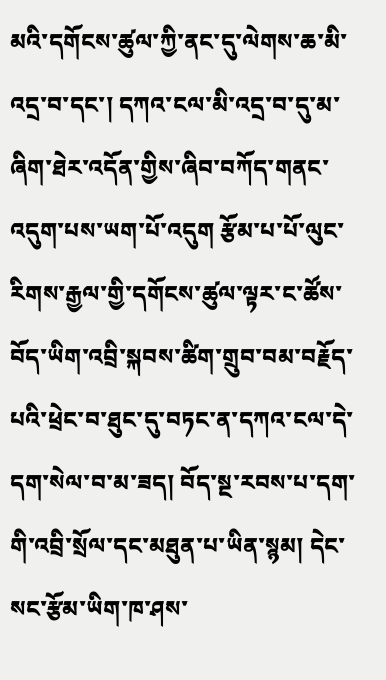མའི་དགོངས་ཚུལ་ཀྱི་ནང་དུ་ལེགས་ཆ་མི་འདྲ་བ་དང་། དཀའ་ངལ་མི་འདྲ་བ་དུ་མ་ཞིག་ཐེར་འདོན་གྱིས་ཞིབ་བཀོད་གནང་འདུག་པས་ཡག་པོ་འདུག རྩོམ་པ་པོ་ལུང་རིགས་རྒྱལ་གྱི་དགོངས་ཚུལ་ལྟར་ང་ཚོས་བོད་ཡིག་འབྲི་སྐབས་ཚིག་གྲུབ་བམ་བརྗོད་པའི་ཕྲེང་བ་ཐུང་དུ་བཏང་ན་དཀའ་ངལ་དེ་དག་སེལ་བ་མ་ཟད། བོད་སྔ་རབས་པ་དག་གི་འབྲི་སྲོལ་དང་མཐུན་པ་ཡིན་སྙམ། དེང་སང་རྩོམ་ཡིག་ཁ་ཤས་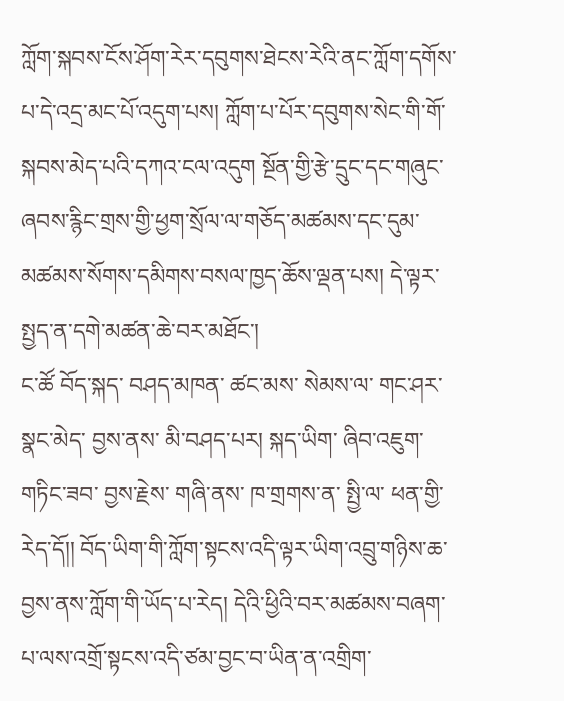ཀློག་སྐབས་ངོས་ཤོག་རེར་དབུགས་ཐེངས་རེའི་ནང་ཀློག་དགོས་པ་དེ་འདྲ་མང་པོ་འདུག་པས། ཀློག་པ་པོར་དབུགས་སེང་གི་གོ་སྐབས་མེད་པའི་དཀའ་ངལ་འདུག སྔོན་གྱི་རྩེ་དྲུང་དང་གཞུང་ཞབས་རྙིང་གྲས་གྱི་ཕྱག་སྲོལ་ལ་གཅོད་མཚམས་དང་དུམ་མཚམས་སོགས་དམིགས་བསལ་ཁྱད་ཆོས་ལྡན་པས། དེ་ལྟར་སྤྱད་ན་དགེ་མཚན་ཆེ་བར་མཐོང་།
ང་ཚོ བོད་སྐད་ བཤད་མཁན་ ཚང་མས་ སེམས་ལ་ གང་ཤར་ སྣང་མེད་ བྱས་ནས་ མི་བཤད་པར། སྐད་ཡིག་ ཞིབ་འཇུག་ གཏིང་ཟབ་ བྱས་རྗེས་ གཞི་ནས་ ཁ་གྲགས་ན་ སྤྱི་ལ་ ཕན་གྱི་ རེད་དོ།། བོད་ཡིག་གི་ཀློག་སྟངས་འདི་ལྟར་ཡིག་འབྲུ་གཉིས་ཆ་བྱས་ནས་ཀློག་གི་ཡོད་པ་རེད། དེའི་ཕྱིའི་བར་མཚམས་བཞག་པ་ལས་འགྲོ་སྟངས་འདི་ཙམ་བྱང་བ་ཡིན་ན་འགྲིག་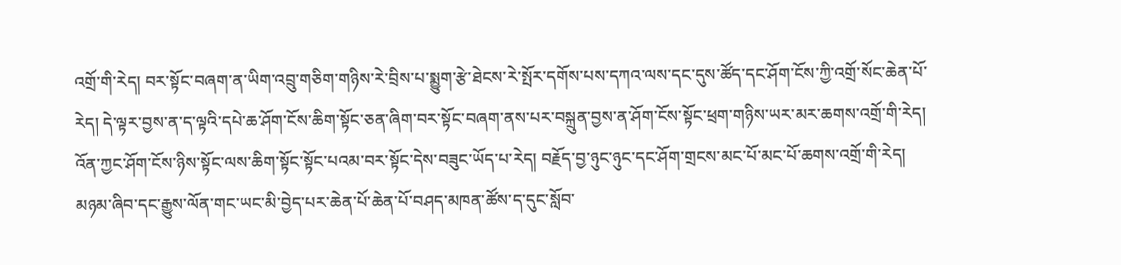འགྲོ་གི་རེད། བར་སྟོང་བཞག་ན་ཡིག་འབྲུ་གཅིག་གཉིས་རེ་བྲིས་པ་སྨྱུག་རྩེ་ཐེངས་རེ་སྤོར་དགོས་པས་དཀའ་ལས་དང་དུས་ཚོད་དང་ཤོག་ངོས་ཀྱི་འགྲོ་སོང་ཆེན་པོ་རེད། དེ་ལྟར་བྱས་ན་ད་ལྟའི་དཔེ་ཆ་ཤོག་ངོས་ཆིག་སྟོང་ཅན་ཞིག་བར་སྟོང་བཞག་ནས་པར་བསྐྲུན་བྱས་ན་ཤོག་ངོས་སྟོང་ཕྲག་གཉིས་ཡར་མར་ཆགས་འགྲོ་གི་རེད། འོན་ཀྱང་ཤོག་ངོས་ཉིས་སྟོང་ལས་ཆིག་སྟོང་སྟོང་པའམ་བར་སྟོང་དེས་བཟུང་ཡོད་པ་རེད། བརྗོད་བྱ་ཉུང་ཉུང་དང་ཤོག་གྲངས་མང་པོ་མང་པོ་ཆགས་འགྲོ་གི་རེད། མཉམ་ཞིབ་དང་རྒྱུས་ལོན་གང་ཡང་མི་བྱེད་པར་ཆེན་པོ་ཆེན་པོ་བཤད་མཁན་ཚོས་ད་དུང་སློབ་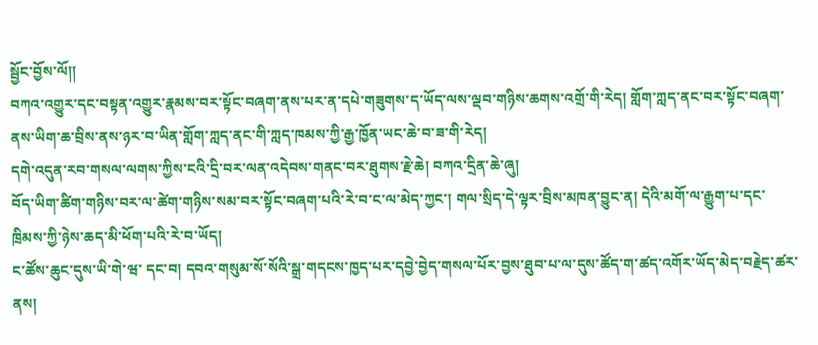སྦྱོང་བྱོས་ལོ།།
བཀའ་འགྱུར་དང་བསྟན་འགྱུར་རྣམས་བར་སྟོང་བཞག་ནས་པར་ན་དཔེ་གཟུགས་ད་ཡོད་ལས་ལྡབ་གཉིས་ཆགས་འགྲོ་གི་རེད། གློག་ཀླད་ནང་བར་སྟོང་བཞག་ནས་ཡིག་ཆ་བྲིས་ནས་ཉར་བ་ཡིན་གློག་ཀླད་ནང་གི་ཀླད་ཁམས་ཀྱི་རྒྱ་ཁྱོན་ཡང་ཆེ་བ་ཟ་གི་རེད།
དགེ་འདུན་རབ་གསལ་ལགས་ཀྱིས་ངའི་དྲི་བར་ལན་འདེབས་གནང་བར་ཐུགས་རྗེ་ཆེ། བཀའ་དྲིན་ཆེ་ཞུ།
བོད་ཡིག་ཚིག་གཉིས་བར་ལ་ཚེག་གཉིས་སམ་བར་སྟོང་བཞག་པའི་རེ་བ་ང་ལ་མེད་ཀྱང་། གལ་སྲིད་དེ་ལྟར་བྲིས་མཁན་བྱུང་ན། དེའི་མགོ་ལ་རྒྱུག་པ་དང་ཁྲིམས་ཀྱི་ཉེས་ཆད་མི་ཕོག་པའི་རེ་བ་ཡོད།
ང་ཚོས་ཆུང་དུས་ཡི་གེ་ཝ་ དང་བ། དབའ་གསུམ་སོ་སོའི་སྒྲ་གདངས་ཁྱད་པར་དབྱེ་བྱེད་གསལ་པོར་བྱས་ཐུབ་པ་ལ་དུས་ཚོད་ག་ཚད་འགོར་ཡོད་མེད་བརྗེད་ཚར་ནས།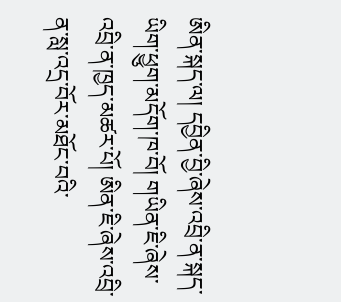ཨིན་སྐད་ལ། དབྱིན་བྱི་ཞེས་འབྲི་ན་སྐད་ཡིག་ཕྱུག་མདོག་ཁ་བོ། གཡིན་ཇི་ཞེས་འབྲི་ན་ཁྱད་མཚར་པོ། ཨིན་ཇི་ཞེས་འབྲི་ན་སླ་འདྲ་བོར་མཐོང་བའི་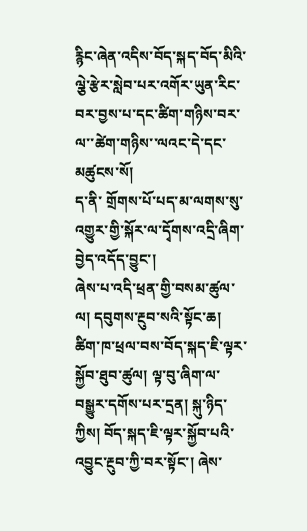རྙིང་ཞེན་འདིས་བོད་སྐད་བོད་མིའི་ ལྕེ་རྩེར་སླེབ་པར་འགོར་ཡུན་རིང་བར་བྱས་པ་དང་ཚིག་གཉིས་བར་ལ་་ཚེག་གཉིས་་ལའང་དེ་དང་མཚུངས་སོ།
ད་ནི་ གྲོགས་པོ་པད་མ་ལགས་སུ་འགྱུར་གྱི་སྐོར་ལ་དྭོགས་འདྲི་ཞིག་བྱེད་འདོད་བྱུང་།
ཞེས་པ་འདི་ཕྲན་གྱི་བསམ་ཚུལ་ལ། དབུགས་རྔུབ་སའི་སྟོང་ཆ། ཚིག་ཁ་ཕྲལ་བས་བོད་སྐད་ཇི་ལྟར་སྐྱོབ་ཐུབ་ཚུལ། ལྟ་བུ་ཞིག་ལ་བསྒྱུར་དགོས་པར་དྲན། སྐུ་ཉིད་ཀྱིས། བོད་སྐད་ཇི་ལྟར་སྐྱོབ་པའི་འབྱུང་རྔུབ་ཀྱི་བར་སྟོང་། ཞེས་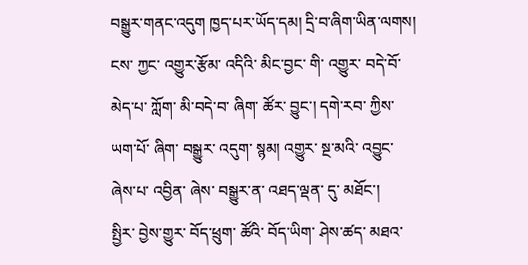བསྒྱུར་གནང་འདུག ཁྱད་པར་ཡོད་དམ། དྲི་བ་ཞིག་ཡིན་ལགས།
ངས་ ཀྱང་ འགྱུར་རྩོམ་ འདིའི་ མིང་བྱང་ གི་ འགྱུར་ བདེ་བོ་ མེད་པ་ ཀློག་ མི་བདེ་བ་ ཞིག་ ཚོར་ བྱུང་། དགེ་རབ་ ཀྱིས་ ཡག་པོ་ ཞིག་ བསྒྱུར་ འདུག་ སྙམ། འགྱུར་ སྔ་མའི་ འབྱུང་ ཞེས་པ་ འབྱིན་ ཞེས་ བསྒྱུར་ན་ འཐད་ལྡན་ དུ་ མཐོང་།
སྤྱིར་ བྱེས་གྱུར་ བོད་ཕྲུག་ ཚོའི་ བོད་ཡིག་ ཤེས་ཚད་ མཐའ་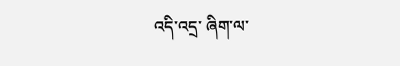འདི་འདྲ་ ཞིག་ལ་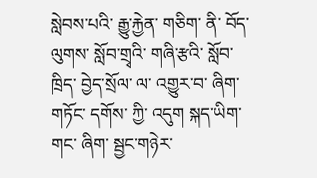སླེབས་པའི་ རྒྱུ་རྐྱེན་ གཅིག་ ནི་ བོད་ལུགས་ སློབ་གྲྭའི་ གཞི་རྩའི་ སློབ་ཁྲིད་ བྱེད་སྲོལ་ ལ་ འགྱུར་བ་ ཞིག་ གཏོང་ དགོས་ ཀྱི་ འདུག སྐད་ཡིག་ གང་ ཞིག་ སྦྱང་གཉེར་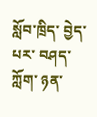སློབ་ཁྲིད་ བྱེད་པར་ བཤད་ ཀློག་ ཉན་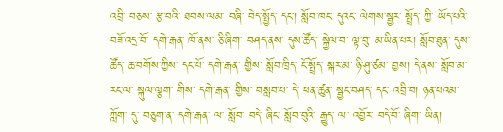འབྲི་ བཅས་ རྩ་བའི་ ཐབས་ལམ་ བཞི་ བེད་སྤྱོད་ དང་། སློབ་ཁང་ དུའང་ ལེགས་སྦྱར་ སྤྲོད་ ཀྱི་ ཡོད་པའི་ བཟོ་འདྲ་བོ་ དགེ་རྒན་ ཁོ་ནས་ ཅི་ཞིག་ བཤད་ནས་ དུས་ཚོད་ སྐྱེལ་བ་ ལྟ་བུ་ མ་ཡིན་པར། སློབ་ཐུན་ དུས་ཚོད་ ཆ་བགོས་ཀྱིས་ དང་པོ་ དགེ་རྒན་ གྱིས་ སློབ་ཁྲིད་ ངོ་སྤྲོད་ སྐར་མ་ ཉི་ཤུ་ཙམ་ བྱས། དེ་ནས་ སློབ་མ་ རང་ལ་ སྐུལ་ལྕག་ གིས་ དགེ་རྒན་ གྱིས་ བསླབ་པ་ དེ་ ཕན་ཚུན་ སྦྱང་བཤད་ དང་ འབྲི་བ། ཉན་པའམ་ ཀློག་ དུ་ བཅུག་ན་ དགེ་རྒན་ ལ་ སློབ་ བདེ་ ཞིང་ སློབ་བུའི་ རྒྱུད་ ལ་ འབྱོར་ བདེ་བོ་ ཞིག་ ཡིན།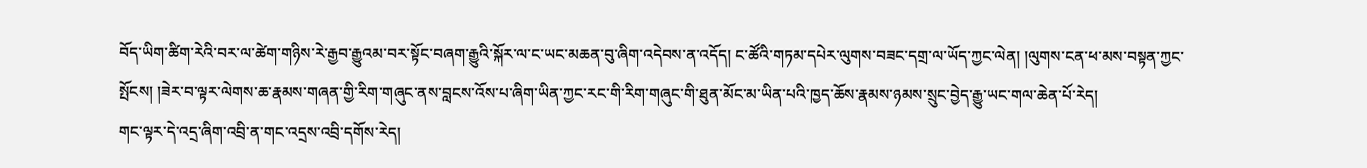བོད་ཡིག་ཚིག་རེའི་བར་ལ་ཚེག་གཉིས་རེ་རྒྱབ་རྒྱུའམ་བར་སྟོང་བཞག་རྒྱུའི་སྐོར་ལ་ང་ཡང་མཆན་བུ་ཞིག་འདེབས་ན་འདོད། ང་ཚོའི་གཏམ་དཔེར་ལུགས་བཟང་དགྲ་ལ་ཡོད་ཀྱང་ལེན། །ལུགས་ངན་ཕ་མས་བསྟན་ཀྱང་སྤོངས། །ཟེར་བ་ལྟར་ལེགས་ཆ་རྣམས་གཞན་གྱི་རིག་གཞུང་ནས་བླངས་འོས་པ་ཞིག་ཡིན་ཀྱང་རང་གི་རིག་གཞུང་གི་ཐུན་མོང་མ་ཡིན་པའི་ཁྱད་ཆོས་རྣམས་ཉམས་སྲུང་བྱེད་རྒྱུ་ཡང་གལ་ཆེན་པོ་རེད།
གང་ལྟར་དེ་འདྲ་ཞིག་འབྲི་ན་གང་འདྲས་འབྲི་དགོས་རེད།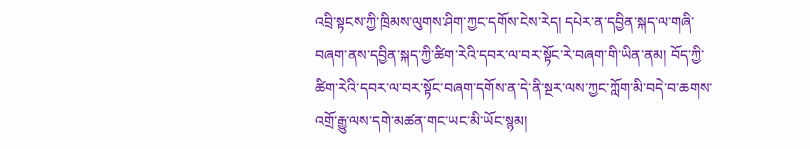འབྲི་སྟངས་ཀྱི་ཁྲིམས་ལུགས་ཤིག་ཀྱང་དགོས་ངེས་རེད། དཔེར་ན་དབྱིན་སྐད་ལ་གཞི་བཞག་ནས་དབྱིན་སྐད་ཀྱི་ཚིག་རེའི་དབར་ལ་བར་སྟོང་རེ་བཞག་གི་ཡིན་ནམ། བོད་ཀྱི་ཚིག་རེའི་དབར་ལ་བར་སྟོང་བཞག་དགོས་ན་དེ་ནི་སྔར་ལས་ཀྱང་ཀློག་མི་བདེ་བ་ཆགས་འགྲོ་རྒྱུ་ལས་དགེ་མཚན་གང་ཡང་མི་ཡོང་སྙམ།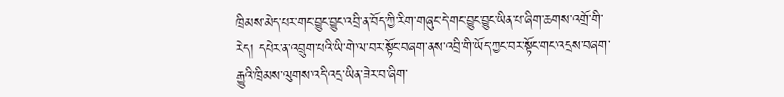ཁྲིམས་མེད་པར་གང་བྱུང་བྱུང་འབྲི་ན་བོད་ཀྱི་རིག་གཞུང་དེ་གང་བྱུང་བྱུང་ཡིན་པ་ཞིག་ཆགས་འགྲོ་གི་རེད། དཔེར་ན་འབྲུག་པའི་ཡི་གེ་ལ་བར་སྟོང་བཞག་ནས་འབྲི་གི་ཡོད་ཀྱང་བར་སྟོང་གང་འདྲས་བཞག་རྒྱུའི་ཁྲིམས་ལུགས་འདི་འདྲ་ཡིན་ཟེར་བ་ཞིག་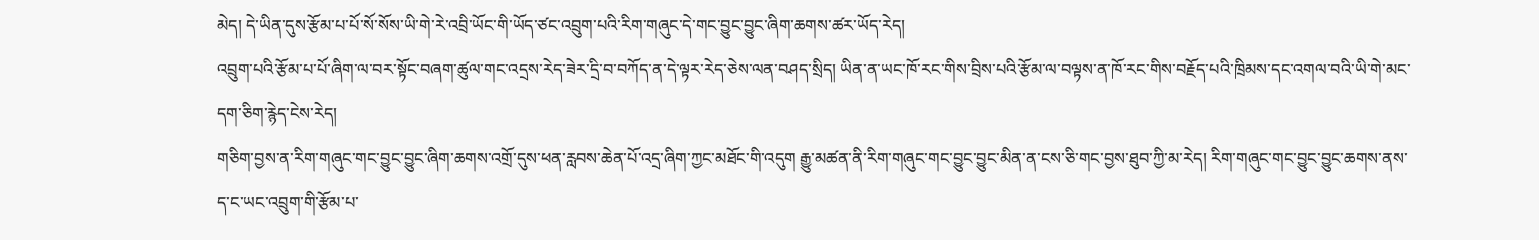མེད། དེ་ཡིན་དུས་རྩོམ་པ་པོ་སོ་སོས་ཡི་གེ་རེ་འབྲི་ཡོང་གི་ཡོད་ཙང་འབྲུག་པའི་རིག་གཞུང་དེ་གང་བྱུང་བྱུང་ཞིག་ཆགས་ཚར་ཡོད་རེད།
འབྲུག་པའི་རྩོམ་པ་པོ་ཞིག་ལ་བར་སྟོང་བཞག་ཚུལ་གང་འདྲས་རེད་ཟེར་དྲི་བ་བཀོད་ན་དེ་ལྟར་རེད་ཅེས་ལན་བཤད་སྲིད། ཡིན་ན་ཡང་ཁོ་རང་གིས་བྲིས་པའི་རྩོམ་ལ་བལྟས་ན་ཁོ་རང་གིས་བརྗོད་པའི་ཁྲིམས་དང་འགལ་བའི་ཡི་གེ་མང་དག་ཅིག་རྙེད་ངེས་རེད།
གཅིག་བྱས་ན་རིག་གཞུང་གང་བྱུང་བྱུང་ཞིག་ཆགས་འགྲོ་དུས་ཕན་རླབས་ཆེན་པོ་འདྲ་ཞིག་ཀྱང་མཐོང་གི་འདུག རྒྱུ་མཚན་ནི་རིག་གཞུང་གང་བྱུང་བྱུང་མིན་ན་ངས་ཅི་གང་བྱས་ཐུབ་ཀྱི་མ་རེད། རིག་གཞུང་གང་བྱུང་བྱུང་ཆགས་ནས་ད་ང་ཡང་འབྲུག་གི་རྩོམ་པ་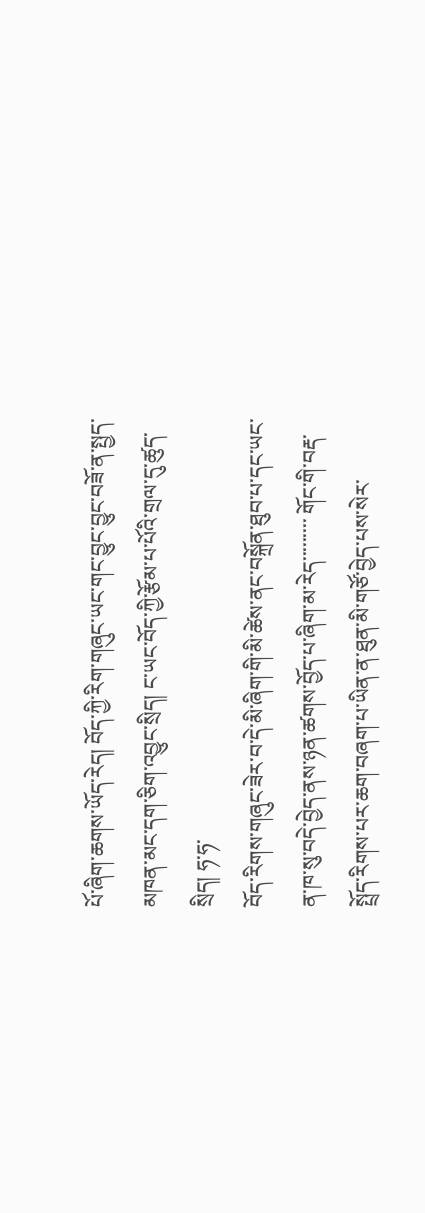པོ་ཞིག་ཆགས་ཡོད་རེད། བོད་ཀྱི་རིག་གཞུང་ཡང་གང་བྱུང་བྱུང་བཟོ་ན་སྤྱད་མཁན་མང་དག་ཅིག་འབྱུང་སྲིད། ང་ཡང་བོད་ཀྱི་རྩོམ་པ་པོའི་གྲལ་དུ་ཚུད་སྲིད། ཧ་ཧ་
བོད་རིགས་གཞུང་ཟེར་བ་དེ་མི་ཞིག་གི་མི་ཚེས་ནང་བསྐྲོན་ཐུབ་པ་དང་ཡང་ན་ཁ་སུ་བདེ་བྱེད་ནས་ཉན་ཚགས་བྱོད་པ་ཞིག་མ་རེད་་་་་་་་་ གོང་གི་བརྡ་སྤྲོད་རིགས་པར་ཆག་བཞག་པ་ཡིན་ན་ཐུན་མི་གཙོ་བྱེད་པས་སེར་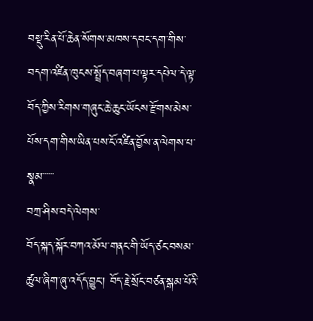བསྡུ་རིན་པོ་ཆེན་སོགས་མཁས་དབང་དག་གིས་བདག་འཛིན་ཁུངས་སྤྲོད་བཞག་པ་ལྟར་དཔེལ་དེ་ལྟ་བོད་ཀྱིས་རིགས་གཞུང་ཆེ་ཆུང་ཡོངས་རྫོགས་མེས་པོས་དག་གིས་ཡིན་པས་ངོ་འཛིན་བྱོས་ན་ལེགས་པ་སྣམ་་་་་་
བཀྲ་ཤིས་བདེ་ལེགས་
བོད་སྐད་སྐོར་བཀའ་མོལ་གནང་གི་ཡོད་ཙང་བསམ་ཚུལ་ཞིག་ཞུ་འདོད་བྱུང་། བོད་རྗེ་སྲོང་བཙན་སྒམ་པོའི་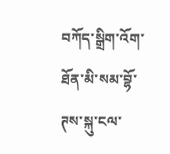བཀོད་སྒྲིག་འོག་ཐོན་མི་སམ་བྷོ་ཊས་སྐུ་ངལ་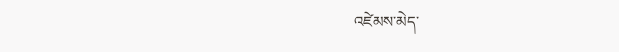འཛེམས་མེད་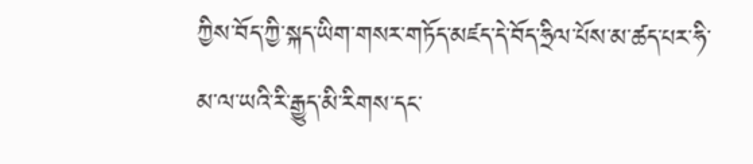ཀྱིས་བོད་ཀྱི་སྐད་ཡིག་གསར་གཏོད་མཛད་དེ་བོད་ཧྲིལ་པོས་མ་ཚད་པར་ཧི་མ་ལ་ཡའི་རི་རྒྱུད་མི་རིགས་དང་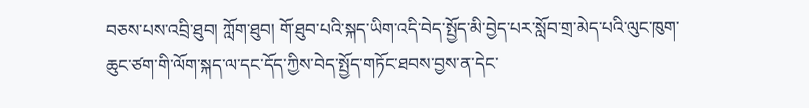བཅས་པས་འབྲི་ཐུབ། ཀློག་ཐུབ། གོ་ཐུབ་པའི་སྐད་ཡིག་འདི་བེད་སྤྱོད་མི་བྱེད་པར་སློབ་གྲ་མེད་པའི་ལུང་ཁུག་ཆུང་ཙག་གི་ལོག་སྐད་ལ་དང་དོད་ཀྱིས་བེད་སྤྱོད་གཏོང་ཐབས་བྱས་ན་དེང་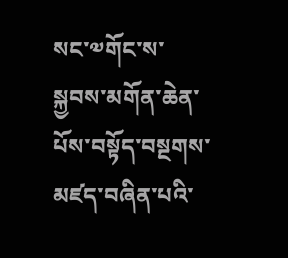སང་༧གོང་ས་སྐྱབས་མགོན་ཆེན་པོས་བསྟོད་བསྔགས་མཛད་བཞིན་པའི་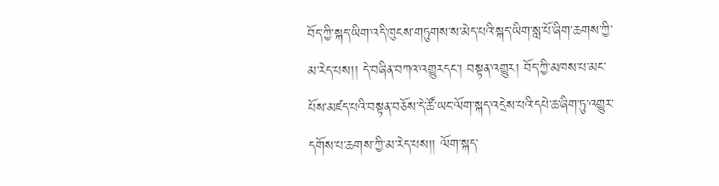བོད་ཀྱི་སྐད་ཡིག་འདི་ཁུངས་གཏུགས་ས་མེད་པའི་སྐད་ཡིག་སླ་པོ་ཞིག་ཆགས་ཀྱི་མ་རེད་པས།། དེ་བཞིན་བཀའ་འགྱུརདང་། བསྟན་འགྱུར། བོད་ཀྱི་མཁས་པ་མང་པོས་མཛད་པའི་བསྟན་བཅོས་དེ་ཚོ་ཡང་ལོག་སྐད་འདྲེས་པའི་དཔེ་ཆ་ཞིག་ཏུ་འགྱུར་དགོས་པ་ཆགས་ཀྱི་མ་རེད་པས།། ལོག་སྐད་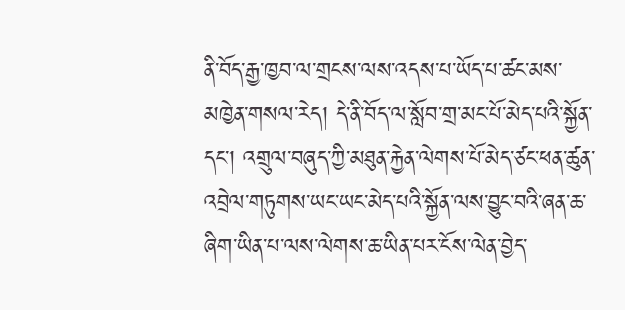ནི་བོད་རྒྱ་ཁྱབ་ལ་གྲངས་ལས་འདས་པ་ཡོད་པ་ཚང་མས་མཁྱེན་གསལ་རེད། དེ་ནི་བོད་ལ་སློབ་གྲ་མང་པོ་མེད་པའི་སྐྱོན་དང་། འགྲུལ་བཞུད་ཀྱི་མཐུན་རྐྱེན་ལེགས་པོ་མེད་ཙང་ཕན་ཚུན་འབྲེལ་གཏུགས་ཡང་ཡང་མེད་པའི་སྐྱོན་ལས་བྱུང་བའི་ཞན་ཆ་ཞིག་ཡིན་པ་ལས་ལེགས་ཆ་ཡིན་པར་ངོས་ལེན་བྱེད་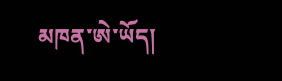མཁན་ཨེ་ཡོད།